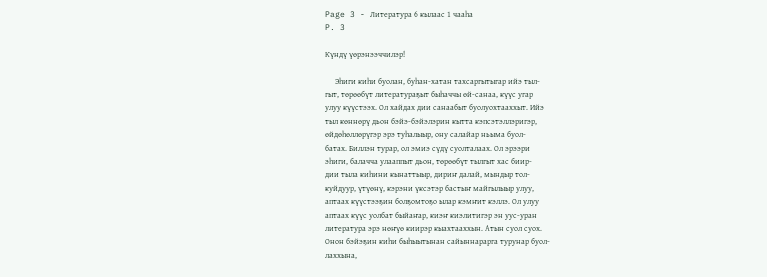Page 3 - Литература 6 кылаас 1 чааhа
P. 3

Күндү үөрэнээччилэр!

     Эһиги киһи буолан, буһан-хатан тахсаргытыгар ийэ тыл-
гыт, төрөөбүт литератураҕыт быһаччы өй-санаа, күүс угар
улуу күүстээх. Ол хайдах дии санаабыт буолуохтааххыт. Ийэ
тыл көннөрү дьон бэйэ-бэйэлэрин кытта кэпсэтэллэригэр,
өйдөһөллөрүгэр эрэ туһалыыр, ону салайар ньыма буол-
батах. Биллэн турар, ол эмиэ сүдү суолталаах. Ол эрээри
эһиги, балачча улааппыт дьон, төрөөбүт тылгыт хас биир-
дии тыла киһини кынаттыыр, дириҥ далай, мындыр тол-
куйдуур, үтүөнү, кэрэни үксэтэр бастыҥ майгылыыр улуу,
аптаах күүстээҕин болҕомтоҕо ылар кэмҥит кэллэ. Ол улуу
аптаах күүс уолбат быйаҥар, киэҥ киэлитигэр эн уус-уран
литература эрэ нөҥүө киирэр кыахтааххын. Атын суол суох.
Онон бэйэҕин киһи быһыытынан сайыннарарга турунар буол-
лаххына,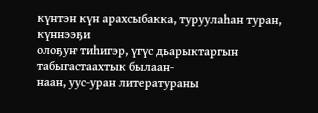күнтэн күн арахсыбакка, туруулаһан туран, күннээҕи
олоҕуҥ тиһигэр, үгүс дьарыктаргын табыгастаахтык былаан-
наан, уус-уран литератураны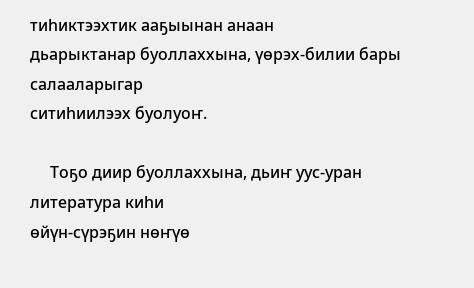тиһиктээхтик ааҕыынан анаан
дьарыктанар буоллаххына, үөрэх-билии бары салааларыгар
ситиһиилээх буолуоҥ.

     Тоҕо диир буоллаххына, дьиҥ уус-уран литература киһи
өйүн-сүрэҕин нөҥүө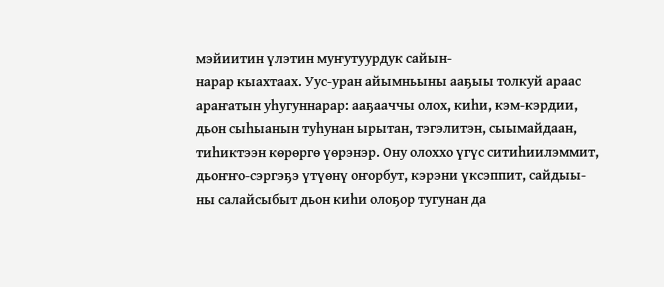мэйиитин үлэтин муҥутуурдук сайын-
нарар кыахтаах. Уус-уран айымньыны ааҕыы толкуй араас
араҥатын уһугуннарар: ааҕааччы олох, киһи, кэм-кэрдии,
дьон сыһыанын туһунан ырытан, тэгэлитэн, сыымайдаан,
тиһиктээн көрөргө үөрэнэр. Ону олоххо үгүс ситиһиилэммит,
дьоҥҥо-сэргэҕэ үтүөнү оҥорбут, кэрэни үксэппит, сайдыы-
ны салайсыбыт дьон киһи олоҕор тугунан да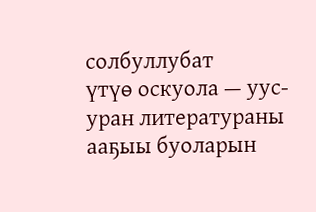солбуллубат
үтүө оскуола — уус-уран литератураны ааҕыы буоларын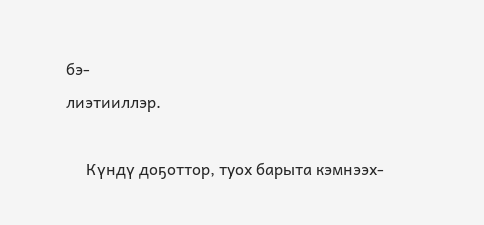бэ-
лиэтииллэр.

     Күндү доҕоттор, туох барыта кэмнээх-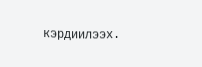кэрдиилээх.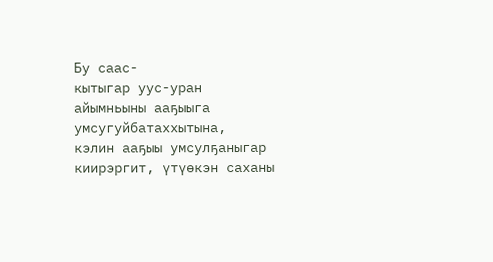Бу саас-
кытыгар уус-уран айымньыны ааҕыыга умсугуйбатаххытына,
кэлин ааҕыы умсулҕаныгар киирэргит, үтүөкэн саханы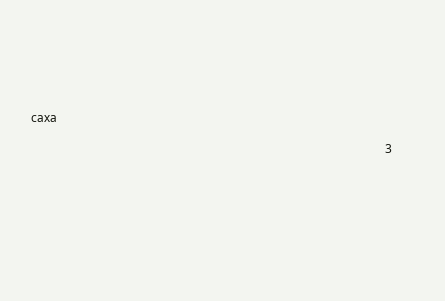саха

                                                                                                                      3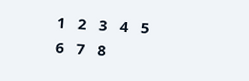1   2   3   4   5   6   7   8